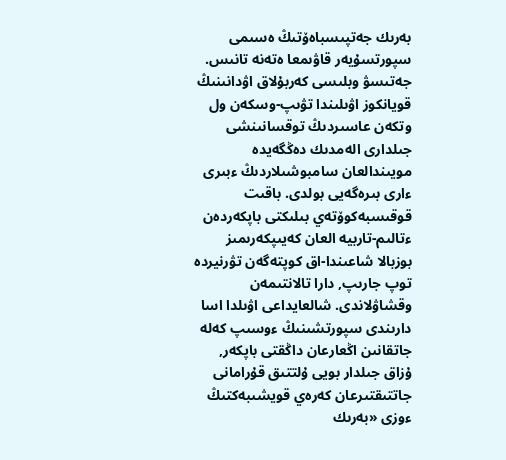بەرىك جەتپىسباەۆتىڭ ەسىمى سپورتسۇيەر قاۋىمعا ەتەنە تانىس. جەتىسۋ وبلىسى كەربۇلاق اۋدانىنىڭ قويانكوز اۋىلىندا تۋىپ-وسكەن ول وتكەن عاسىردىڭ توقسانىنشى جىلدارى الەمدىك دەڭگەيدە مويىندالعان سامبوشىلاردىڭ ءبىرى ءارى بىرەگەيى بولدى. باقىت قوقىسبەكوۆتەي بىلىكتى باپكەردەن ءتالىم-تاربيە العان كەيىپكەرىمىز بوزبالا شاعىندا-اق كوپتەگەن تۋرنيردە توپ جارىپ, دارا تالانتىمەن وقشاۋلاندى. شالعايداعى اۋىلدا اسا دارىندى سپورتشىنىڭ ءوسىپ كەلە جاتقانىن اڭعارعان داڭقتى باپكەر, ۇزاق جىلدار بويى ۇلتتىق قۇرامانى جاتتىقتىرعان كەرەي قويشىبەكتىڭ ءوزى «بەرىك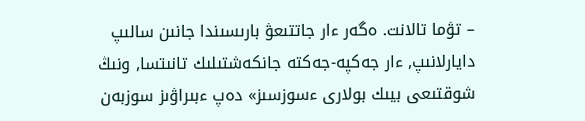– تۋما تالانت. ەگەر ءار جاتتىعۋ بارىسىندا جانىن سالىپ دايارلانىپ, ءار جەكپە-جەكتە جانكەشتىلىك تانىتسا, ونىڭ شوقتىعى بيىك بولارى ءسوزسىز» دەپ ءبىراۋىز سوزبەن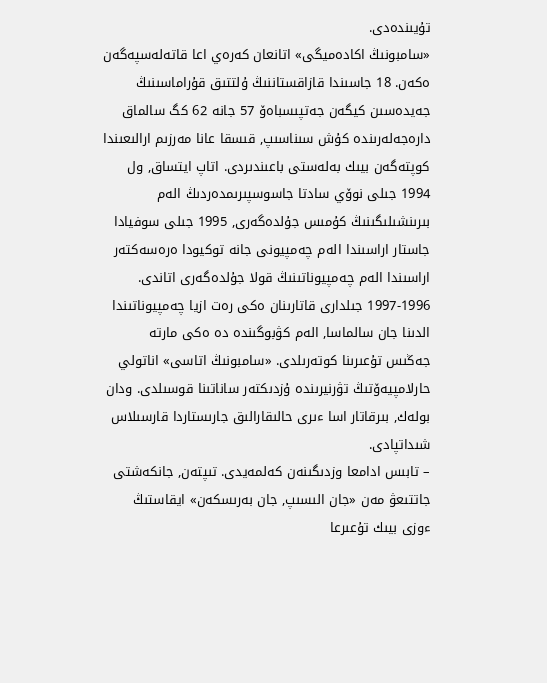تۇيىندەدى.
«سامبونىڭ اكادەميگى» اتانعان كەرەي اعا قاتەلەسپەگەن ەكەن. 18 جاسىندا قازاقستاننىڭ ۇلتتىق قۇراماسىنىڭ جەيدەسىن كيگەن جەتپىسباەۆ 57 جانە 62 كگ سالماق دارەجەلەرىندە كۇش سىناسىپ, قىسقا عانا مەرزىم ارالىعىندا كوپتەگەن بيىك بەلەستى باعىندىردى. اتاپ ايتساق, ول 1994 جىلى نوۆي سادتا جاسوسپىرىمدەردىڭ الەم بىرىنشىلىگىنىڭ كۇمىس جۇلدەگەرى, 1995 جىلى سوفيادا جاستار اراسىندا الەم چەمپيونى جانە توكيودا ەرەسەكتەر اراسىندا الەم چەمپيوناتىنىڭ قولا جۇلدەگەرى اتاندى. 1996-1997 جىلدارى قاتارىنان ەكى رەت ازيا چەمپيوناتىندا الدىنا جان سالماسا, الەم كۋبوگىندە دە ەكى مارتە جەڭىس تۇعىرىنا كوتەرىلدى. «سامبونىڭ اتاسى» اناتولي حارلامپيەۆتىڭ تۋرنيرىندە ۇزدىكتەر ساناتىنا قوسىلدى. ودان بولەك, بىرقاتار اسا ءىرى حالىقارالىق جارىستاردا قارسىلاس شىداتپادى.
– تابىس ادامعا وزدىگىنەن كەلمەيدى. تىپتەن, جانكەشتى جاتتىعۋ مەن «جان الىسىپ, جان بەرىسكەن» ايقاستىڭ ءوزى بيىك تۇعىرعا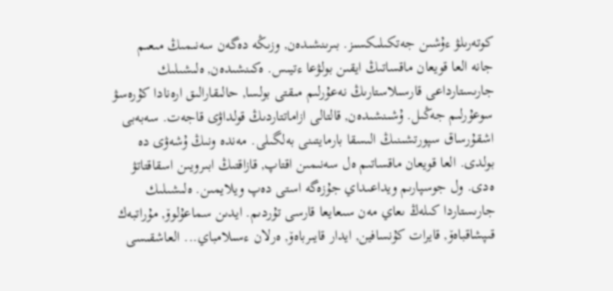كوتەرىلۋ ءۇشىن جەتكىلىكسىز. بىرىنشىدەن, وزىڭە دەگەن سەنىمىڭ مىعىم جانە العا قويعان ماقساتىڭ ايقىن بولۋعا ءتيىس. ەكىنشىدەن, ەلىشىلىك جارىستارداعى قارسىلاستارىڭ نەعۇرلىم مىقتى بولسا, حالىقارالىق ارەنادا كۇرەسۋ سوعۇرلىم جەڭىل. ۇشىنشىدەن, قالتالى ازاماتتاردىڭ قولداۋى قاجەت. سەبەبى اشقۇرساق سپورتشىنىڭ الىسقا بارمايتىنى بەلگىلى. مەندە ونىڭ ۇشەۋى دە بولدى. العا قويعان ماقساتىم ەل سەنىمىن اقتاپ, قازاقتىڭ ابىرويىن اسقاقتاتۋ ەدى. ول جوسپارىم ويداعىداي جۇزەگە استى دەپ ويلايمىن. ەلىشىلىك جارىستاردا كىلەڭ ىعاي مەن سىعايعا قارسى تۇردىم. ايدىن سماعۇلوۆ, مۇراتبەك قىپشاقباەۆ, قايرات كۇنسافين, ايدار قايىرباەۆ, ەرلان ءسىلامباي... العاشقىسى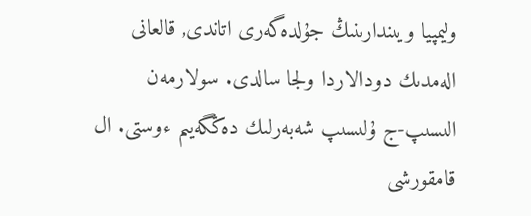وليمپيا ويىندارىنىڭ جۇلدەگەرى اتاندى, قالعانى الەمدىك دودالاردا ولجا سالدى. سولارمەن الىسىپ-ج ۇلىسىپ شەبەرلىك دەڭگەيىم ءوستى. ال قامقورشى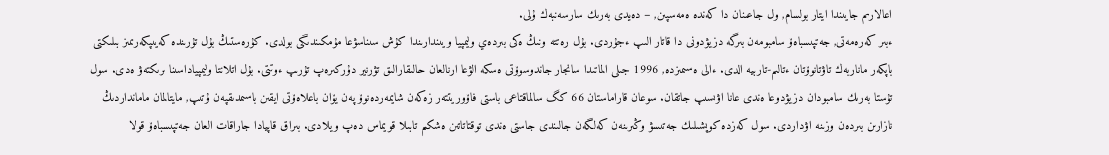اعالارىم جايىندا ايتار بولسام, ول جاعىنان دا كەندە ەمەسپىن, – دەيدى بەرىك سارسەنبەك ۇلى.
ءبىر كەرەمەتى, جەتپىسباەۆ سامبومەن بىرگە دزيۋدونى دا قاتار الىپ ءجۇردى. بۇل رەتتە ونىڭ ەكى بىردەي وليمپيا ويىندارىندا كۇش سىناسۋعا مۇمكىندىگى بولدى. كۇرەستىڭ بۇل تۇرىندە كەيىپكەرىمىز بىلىكتى باپكەر ماناربەك تاۋتانوۆتان ءتالىم-تاربيە الدى. ءالى ەسىمىزدە, 1996 جىلى الماتىدا سانجار جاندوسوۆتى ەسكە الۋعا ارنالعان حالىقارالىق تۋرنير دۇركىرەپ تۇرىپ ءوتتى. بۇل اتلانتا وليمپياداسىنا ىرىكتەۋ ەدى. سول تۇستا بەرىك سامبودان دزيۋدوعا ەندى عانا اۋىسىپ جاتقان. سوعان قاراماستان 66 كگ سالماقتاعى باستى فاۆوريتتەر زەكەن شايمەردەنوۆ پەن يۆان باعلاەۆتى ايقىن باسىمدىقپەن ۇتىپ, مايتالمان مامانداردىڭ نازارىن بىردەن وزىنە اۋداردى. سول كەزدە كوپشىلىك جەتىسۋ وڭىرىنەن كەلگەن جالىندى جاستى ەندى توقتاتاتىن ەشكىم تابىلا قويماس دەپ ويلادى. بىراق قاپيادا جاراقات العان جەتپىسباەۆ قولا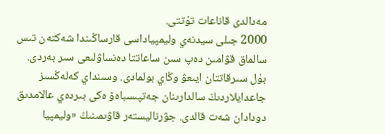مەدالدى قاناعات تۇتتى.
2000 جىلى سيدنەي وليمپياداسى قارساڭىندا شەكتەن تىس سالماق قۋامىن دەپ سىن ساعاتتا دەنساۋلىعى سىر بەردى. بۇل سىرقاتتان ايىعۋ وڭاي بولمادى. وسىنداي كەلەڭسىز جاعدايلاردىڭ سالدارىنان جەتپىسباەۆ ەكى بىردەي عالامدىق دودادان شەت قالدى. جۋرناليستەر قاۋىمىنىڭ «وليمپيا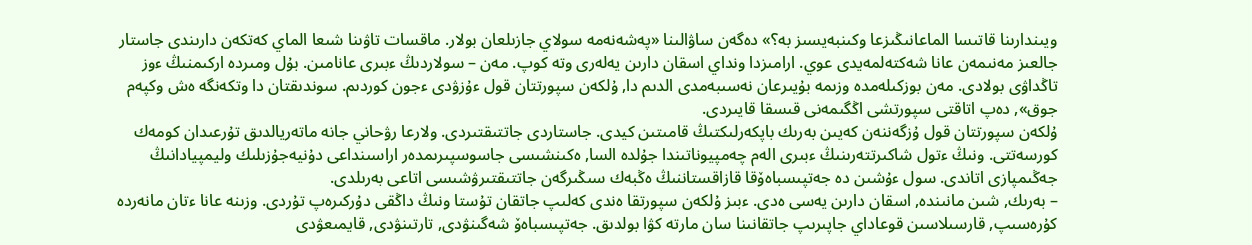ويىندارىنا قاتىسا الماعانىڭىزعا وكىنبەيسىز بە؟» دەگەن ساۋالىنا «پەشەنەمە سولاي جازىلعان بولار. ماقسات تاۋىنا شىعا الماي كەتكەن دارىندى جاستار جالعىز مەنىمەن عانا شەكتەلمەيدى عوي. ارامىزدا ونداي اسقان دارىن يەلەرى وتە كوپ. مەن – سولاردىڭ ءبىرى عانامىن. بۇل ومىردە اركىمنىڭ ءوز تاڭداۋى بولادى. مەن بوزكىلەمدە وزىمە بۇيىرعان نەسىبەمدى الدىم دا, ۇلكەن سپورتتان قول ءۇزۋدى ءجون كوردىم. سوندىقتان دا وتكەنگە ەش وكپەم جوق», دەپ اتاقتى سپورتشى اڭگىمەنى قىسقا قايىردى.
ۇلكەن سپورتتان قول ۇزگەننەن كەيىن بەرىك باپكەرلىكتىڭ قامىتىن كيدى. جاستاردى جاتتىقتىردى. ولارعا رۋحاني جانە ماتەريالدىق تۇرعىدان كومەك كورسەتتى. ونىڭ ءتول شاكىرتتەرىنىڭ ءبىرى الەم چەمپيوناتىندا جۇلدە السا, ەكىنشىسى جاسوسپىرىمدەر اراسىنداعى دۇنيەجۇزىلىك وليمپيادانىڭ جەڭىمپازى اتاندى. سول ءۇشىن دە جەتپىسباەۆقا قازاقستاننىڭ ەڭبەك سىڭىرگەن جاتتىقتىرۋشىسى اتاعى بەرىلدى.
– بەرىك, شىن مانىندە, اسقان دارىن يەسى ەدى. ءبىز ۇلكەن سپورتقا ەندى كەلىپ جاتقان تۇستا ونىڭ داڭقى دۇركىرەپ تۇردى. وزىنە عانا ءتان مانەردە كۇرەسىپ, قارسىلاسىن قوعاداي جاپىرىپ جاتقانىنا سان مارتە كۋا بولدىق. جەتپىسباەۆ شەگىنۋدى, تارتىنۋدى, قايمىعۋدى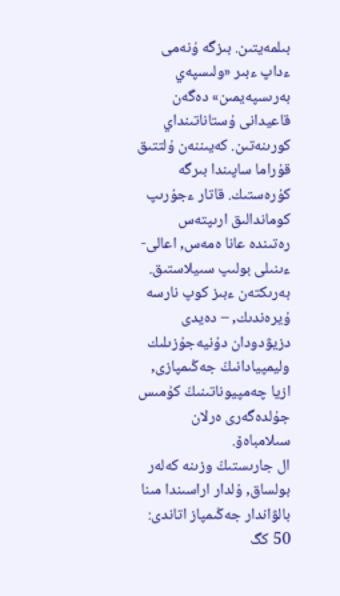بىلمەيتىن. بىزگە ۇنەمى ءداپ ءبىر «ولىسپەي بەرىسپەيمىن» دەگەن قاعيدانى ۇستاناتىنداي كورىنەتىن. كەيىننەن ۇلتتىق قۇراما ساپىندا بىرگە كۇرەستىك. قاتار ءجۇرىپ كوماندالىق ارىپتەس رەتىندە عانا ەمەس, اعالى-ءىنىلى بولىپ سىيلاستىق. بەرىكتەن ءبىز كوپ نارسە ۇيرەندىك, – دەيدى دزيۋدودان دۇنيەجۇزىلىك وليمپيادانىڭ جەڭىمپازى, ازيا چەمپيوناتىنىڭ كۇمىس جۇلدەگەرى ەرلان سىلامباەۆ.
ال جارىستىڭ وزىنە كەلەر بولساق, ۇلدار اراسىندا مىنا بالۋاندار جەڭىمپاز اتاندى: 50 كگ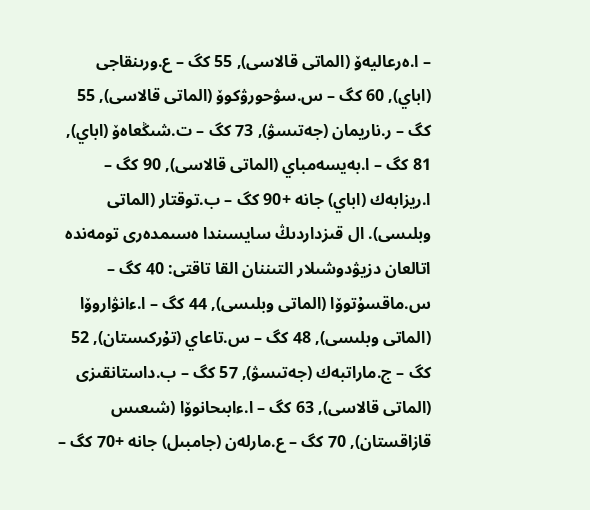– ا.ەرعاليەۆ (الماتى قالاسى), 55 كگ – ع.ورىنقاجى (اباي), 60 كگ – س.سۋحورۋكوۆ (الماتى قالاسى), 55 كگ – ر.ناريمان (جەتىسۋ), 73 كگ – ت.شىڭعاەۆ (اباي), 81 كگ – ا.بەيسەمباي (الماتى قالاسى), 90 كگ – ا.ريزابەك (اباي) جانە +90 كگ – ب.توقتار (الماتى وبلىسى). ال قىزداردىڭ سايسىندا ەسىمدەرى تومەندە اتالعان دزيۋدوشىلار التىننان القا تاقتى: 40 كگ – س.ماقسۇتوۆا (الماتى وبلىسى), 44 كگ – ا.ءانۋاروۆا (الماتى وبلىسى), 48 كگ – س.تاعاي (تۇركىستان), 52 كگ – ج.ماراتبەك (جەتىسۋ), 57 كگ – ب.داستانقىزى (الماتى قالاسى), 63 كگ – ا.ءابىحانوۆا (شىعىس قازاقستان), 70 كگ – ع.مارلەن (جامبىل) جانە +70 كگ –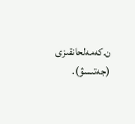ن.كەمەلحانقىزى (جەتىسۋ).